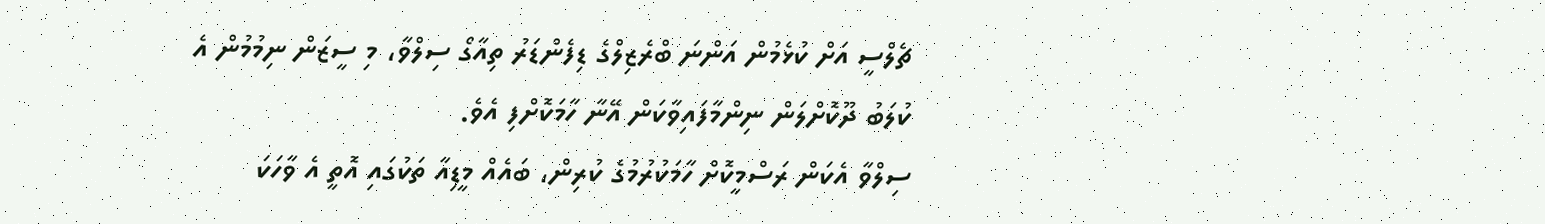ޗެލްސީ އަށް ކުޅެމުން އަންނަ ބްރެޒިލްގެ ޑިފެންޑަރު ތިއާގޯ ސިލްވާ، މި ސީޒަން ނިމުމުން އެ ކުލަބު ދޫކޮށްލަން ނިންމާފައިވާކަން އޭނާ ހާމަކޮށްފި އެވެ.
ސިލްވާ އެކަން ރަސްމީކޮށް ހާމަކުރުމުގެ ކުރިން، ބައެއް މީޑިއާ ތަކުގައި އޮތީ އެ ވާހަކަ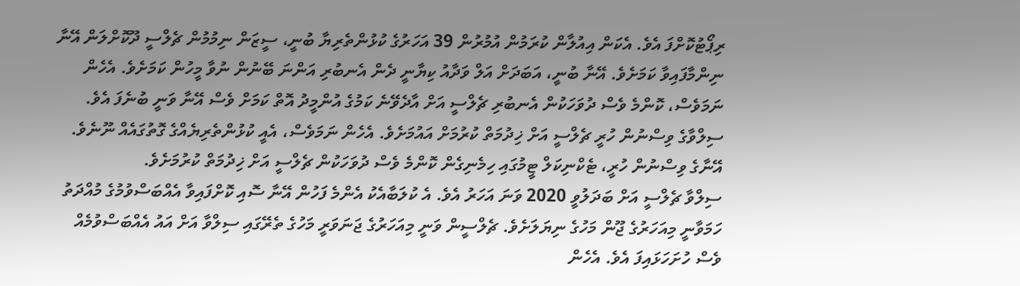ރިޕޯޓުކޮށްފަ އެވެ. އެކަން އިއުލާން ކުރަމުން އުމުރުން 39 އަހަރުގެ ކުޅުންތެރިޔާ ބުނީ، ސީޒަން ނިމުމުން ޗެލްސީ ދޫކޮށްލަން އޭނާ ނިންމާފައިވާ ކަމަށެވެ. އޭނާ ބުނީ، އަބަދަށް އަލް ވަދާއު ކިޔާނީ ދެން އެނބުރި އަންނަ ބޭނުން ނުވާ މީހުން ކަމަށެވެ. އެހެން ނަމަވެސް، ކޮންމެ ވެސް ދުވަހަކުން އެނބުރި ޗެލްސީ އަށް އާދެވޭނެ ކަމުގެ އުންމީދު އޮތް ކަމަށް ވެސް އޭނާ ވަނީ ބުނެފަ އެވެ.
ސިލްވާގެ ވިސްނުން ހުރީ ޗެލްސީ އަށް ޚިދުމަތް ކުރުމަށް އައުމަށެވެ. އެހެން ނަމަވެސް، އެއީ ކުޅުންތެރިޔެއްގެ ގޮތުގައެއް ނޫނެވެ. އޭނާގެ ވިސްނުން ހުރީ، ޓެކްނިކަލް ޓީމުގައި ހިމެނިގެން ކޮންމެ ވެސް ދުވަހަކުން ޗެލްސީ އަށް ޚިދުމަތް ކުރުމަށެވެ.
ސިލްވާ ޗެލްސީ އަށް ބަދަލުވީ 2020 ވަނަ އަހަރު އެވެ. އެ ކުލަބާއެކު އެންމެ ފަހުން އޭނާ ސޮއި ކޮށްފައިވާ އެއްބަސްވުމުގެ މުއްދަތު ހަމަވާނީ މިއަހަރުގެ ޖޫން މަހުގެ ނިޔަލަށެވެ. ޗެލްސީން ވަނީ މިއަހަރުގެ ޖަނަވަރީ މަހުގެ ތެރޭގައި ސިލްވާ އަށް އައު އެއްބަސްވުމެއް ވެސް ހުށަހަޅައިފަ އެވެ. އެހެން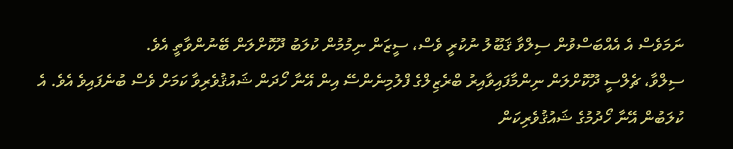ނަމަވެސް އެ އެއްބަސްވުން ސިލްވާ ޤަބޫލު ނުކުރީ ވެސް، ސީޒަން ނިމުމުން ކުލަބު ދޫކޮށްލަން ބޭނުންވާތީ އެވެ.
ސިލްވާ، ޗެލްސީ ދޫކޮށްލަން ނިންމާފައިވާއިރު ބްރެޒިލްގެ ފްލުމިނެންސޭ އިން އޭނާ ހޯދަން ޝައުޤުވެރިވާ ކަމަށް ވެސް ބުނެފައިވެ އެވެ. އެ ކުލަބުން އޭނާ ހޯދުމުގެ ޝައުޤުވެރިކަން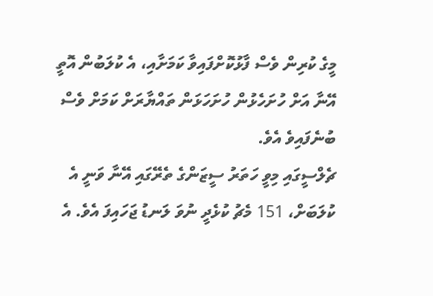މީގެ ކުރިން ވެސް ފާޅުކޮށްފައިވާ ކަމަށާއި، އެ ކުލަބުން އޮތީ އޭނާ އަށް ހުށަހެޅުން ހުށަހަޅަން ތައްޔާރަށް ކަމަށް ވެސް ބުނެފައިވެ އެވެ.
ޗެލްސީގައި މިވީ ހަތަރު ސީޒަންގެ ތެރޭގައި އޭނާ ވަނީ އެ ކުލަބަށް، 151 މެޗު ކުޅެދީ ނުވަ ލަނޑު ޖަހައިފަ އެވެ. އެ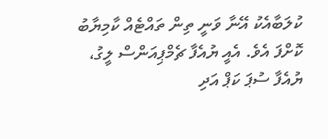ކުލަބާއެކު އޭނާ ވަނީ ތިން ތައްޓެއް ކާމިޔާބު ކޮށްފަ އެވެ. އެއީ ޔުއެފާ ޗެމްޕިއަންސް ލީގު، ޔުއެފާ ސުޕަ ކަޕް އަދި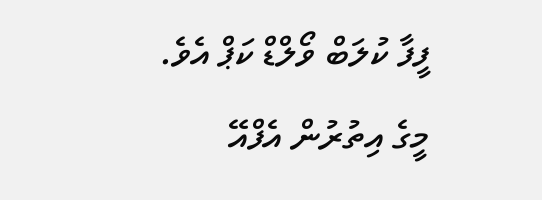ފީފާ ކުލަބް ވޯލްޑް ކަޕް އެވެ. މީގެ އިތުރުން އެފްއޭ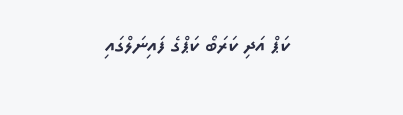ކަޕް އަދި ކަރަބޯ ކަޕްގެ ފައިނަލްގައި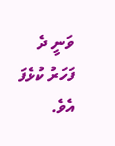ވަނީ ދެ ފަހަރު ކުޅެފަ އެވެ.